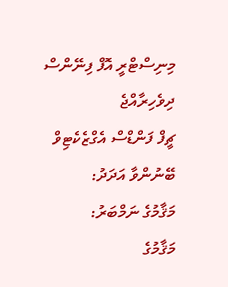މިނިސްޓްރީ އޮފް ފިނޭންސް
ދިވެހިރާއްޖެ
ޗީފް ފަންޑްސް އެގްޒެކެޓިވް
ބޭނުންވާ އަދަދު:
މަޤާމުގެ ނަމްބަރު:
މަޤާމުގެ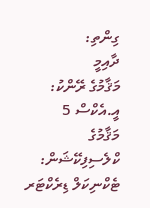ގިންތި:
ދާއިމީ
މަޤާމުގެ ރޭންކު:
އީ.އެކްސް 5
މަޤާމުގެ ކްލެސިފިކޭޝަން:
ޓެކްނިކަލް ޑިރެކްޓަރ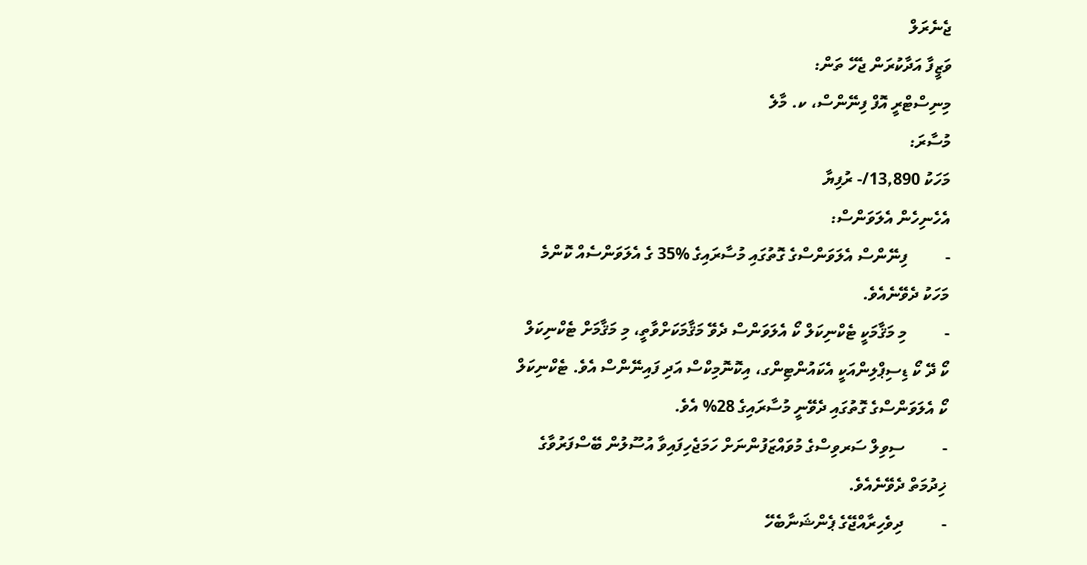ޖެނެރަލް
ވަޒީފާ އަދާކުރަން ޖެހޭ ތަން:
މިނިސްޓްރީ އޮފް ފިނޭންސް، ކ. މާލެ
މުސާރަ:
މަހަކު 13,890/- ރުފިޔާ
އެހެނިހެން އެލަވަންސް:
-         ފިނޭންސް އެލަވަންސްގެ ގޮތުގައި މުސާރައިގެ %35 ގެ އެލަވަންސެއް ކޮންމެ މަހަކު ދެވޭނެއެވެ.
-         މި މަޤާމަކީ ޓެކްނިކަލް ކޯ އެލަވަންސް ދެވޭ މަޤާމަކަށްވާތީ، މި މަޤާމަށް ޓެކްނިކަލް ކޯ ދޭ ކޯ ޑިސިޕްލިންއަކީ އެކައުންޓިންގ، އިކޮނޮމިކްސް އަދި ފައިނޭންސް އެވެ. ޓެކްނިކަލް ކޯ އެލަވަންސްގެ ގޮތުގައި ދެވޭނީ މުސާރައިގެ 28% އެވެ.
-         ސިވިލް ސަރވިސްގެ މުވައްޒަފުންނަށް ހަމަޖެހިފައިވާ އުސޫލުން ބޭސްފަރުވާގެ ޚިދުމަތް ދެވޭނެއެވެ.
-         ދިވެހިރާއްޖޭގެ ޕެންޝަނާބެހޭ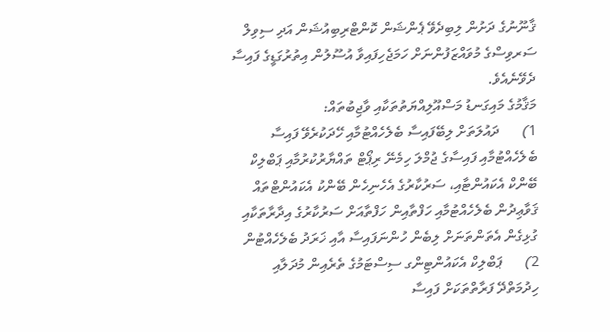ޤާނޫނުގެ ދަށުން ލިބިދެވޭ ޕެންޝަން ކޮންޓްރިބިއުޝަން އަދި ސިވިލް ސަރވިސްގެ މުވައްޒަފުންނަށް ހަމަޖެހިފައިވާ އުސޫލުން އިތުރުގަޑީގެ ފައިސާ ދެވޭނެއެވެ.
މަޤާމުގެ މައިގަނޑު މަސްއޫލިއްޔަތުތަކާއި ވާޖިބުތައް:
1)      ދައުލަތަށް ލިބޭފައިސާ ބެލެހެއްޓުމާއި ހޭދަކުރެވޭ ފައިސާ ބެލެހެއްޓުމާއި ފައިސާގެ ޖުމްލަ ހިމެނޭ ރިޕޯޓް ތައްޔާރުކުރުމާއި ޕަބްލިކް ބޭންކް އެކައުންޓާއި، ސަރުކާރުގެ އެހެނިހެން ބޭންކު އެކައުންޓްތައް ޤަވާޢިދުން ބެލެހެއްޓުމާއި ހަފްތާއިން ހަފްތާއަށް ސަރުކާރުގެ އިދާރާތަކާއި ގުޅިގެން އެތަންތަނަށް ލިބެން ހުންނަފައިސާ އާއި ޚަރަދު ބެލެހެއްޓުން
2)      ޕަބްލިކް އެކައުންޓިންގ ސިސްޓަމުގެ ތެރެއިން މުދަލާއި ހިދުމަތްދޭ ފަރާތްތަކަށް ފައިސާ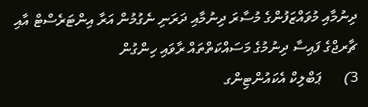ދިނުމާއި މުވައްޒަފުންގެ މުސާރަ ދިނުމާއި ދަރަނި ނެގުމުން އަރާ އިންޓަރެސްޓް އާއި ޗާރޖްގެ ފައިސާ ދިނުމުގެ މަސައްކަތްތައް ރާވައި ހިންގުން
3)      ޕަބްލިކް އެކައުންޓިންގ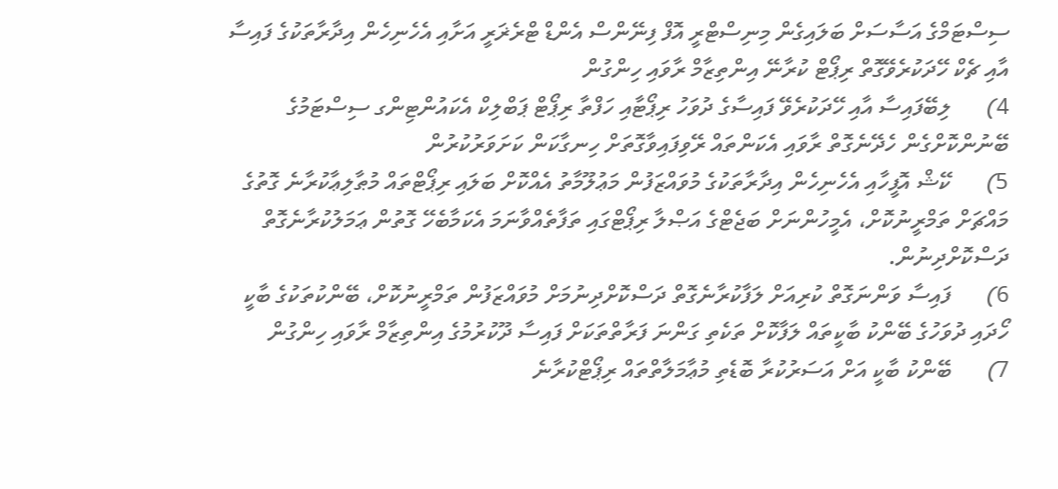ސިސްޓަމްގެ އަސާސަށް ބަލައިގެން މިނިސްޓްރީ އޮފް ފިނޭންސް އެންޑް ޓްރެޜަރީ އަށާއި އެހެނިހެން އިދާރާތަކުގެ ފައިސާ އާއި ޗެކް ހޭދަކުރެވޭގޮތް ރިޕޯޓް ކުރާނޭ އިންތިޒާމް ރާވައި ހިންގުން
4)      ލިބޭފައިސާ އާއި ހޭދަކުރެވޭ ފައިސާގެ ދުވަހު ރިޕޯޓާއި ހަފްތާ ރިޕޯޓް ޕަބްލިކް އެކައުންޓިންގ ސިސްޓަމުގެ ބޭނުންކޮށްގެން ހެދޭނެގޮތް ރާވައި އެކަންތައް ރޭވިފައިވާގޮތަށް ހިނގާކަން ކަށަވަރުކުރުން
5)      ކޭޝް އޮފީހާއި އެހެނިހެން އިދާރާތަކުގެ މުވައްޒަފުން މަޢުލޫމާތު އެއްކޮށް ބަލައި ރިޕޯޓްތައް މުޠާލިޢާކުރާނެ ގޮތުގެ މައްޗަށް ތަމްރީނުކޮށް، އެމީހުންނަށް ބަޖެޓްގެ އަޞްލާ ރިޕޯޓްގައި ތަފާތެއްވާނަމަ އެކަމާބެހޭ ގޮތުން ޢަމަލުކުރާނެގޮތް ދަސްކޮށްދިނުން.
6)      ފައިސާ ވަންނަގޮތް ކުރިއަށް ލަފާކުރާނެގޮތް ދަސްކޮށްދިނުމަށް މުވައްޒަފުން ތަމްރީނުކޮށް، ބޭންކުތަކުގެ ބާކީ ހޯދައި ދުވަހުގެ ބޭންކު ބާކީތައް ލަފާކޮށް ތަކެތި ގަންނަ ފަރާތްތަކަށް ފައިސާ ދޫކުރުމުގެ އިންތިޒާމް ރާވައި ހިންގުން
7)      ބޭންކު ބާކީ އަށް އަސަރުކުރާ ބޮޑެތި މުޢާމަލާތްތައް ރިޕޯޓްކުރާނެ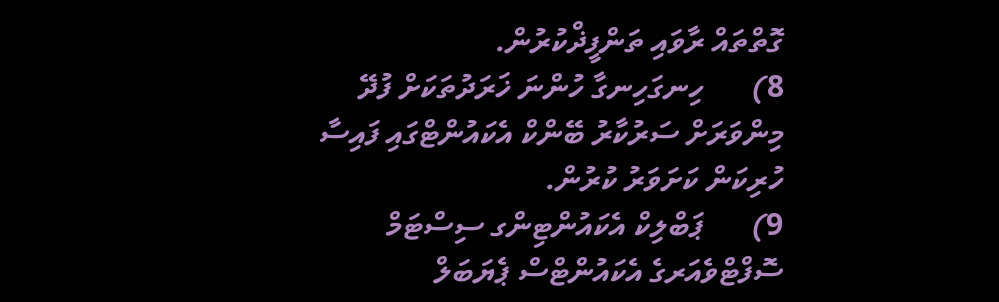ގޮތްތައް ރާވައި ތަންފީޛްކުރުން.
8)      ހިނގަހިނގާ ހުންނަ ޚަރަދުތަކަށް ފުދޭ މިންވަރަށް ސަރުކާރު ބޭންކް އެކައުންޓްގައި ފައިސާ ހުރިކަން ކަށަވަރު ކުރުން.
9)      ޕަބްލިކް އެކައުންޓިންގ ސިސްޓަމް ސޮފްޓްވެއަރގެ އެކައުންޓްސް ޕެޔަބަލް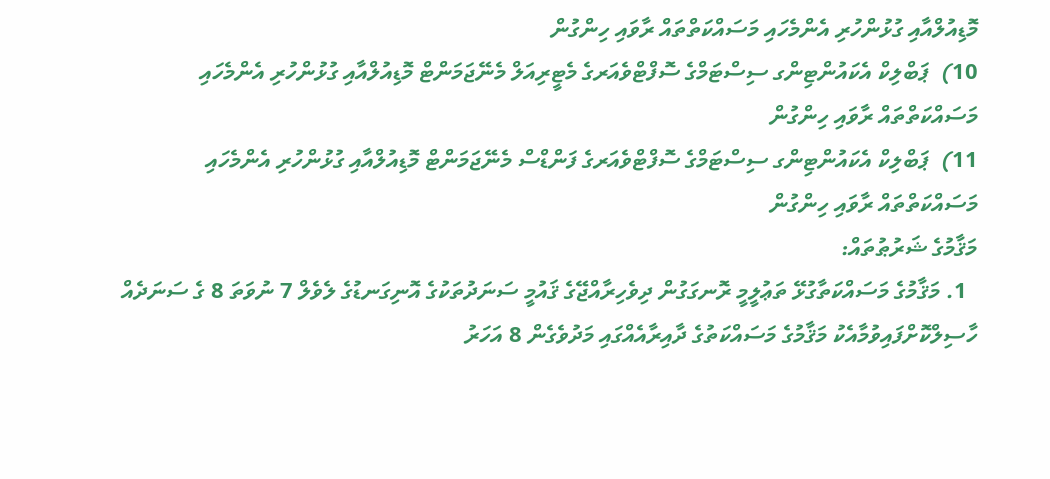މޮޑިއުލްއާއި ގުޅުންހުރި އެންމެހައި މަސައްކަތްތައް ރާވައި ހިންގުން
10)  ޕަބްލިކް އެކައުންޓިންގ ސިސްޓަމްގެ ސޮފްޓްވެއަރގެ މެޓީރިއަލް މެނޭޖަމަންޓް މޮޑިއުލްއާއި ގުޅުންހުރި އެންމެހައި މަސައްކަތްތައް ރާވައި ހިންގުން
11)  ޕަބްލިކް އެކައުންޓިންގ ސިސްޓަމްގެ ސޮފްޓްވެއަރގެ ފަންޑްސް މެނޭޖަމަންޓް މޮޑިއުލްއާއި ގުޅުންހުރި އެންމެހައި މަސައްކަތްތައް ރާވައި ހިންގުން
މަޤާމުގެ ޝަރުޠުތައް:
  1. މަޤާމުގެ މަސައްކަތާގުޅޭ ތަޢުލީމީ ރޮނގަގުން ދިވެހިރާއްޖޭގެ ޤައުމީ ސަނަދުތަކުގެ އޮނިގަނޑުގެ ލެވެލް 7 ނުވަތަ 8 ގެ ސަނަދެއް ހާސިލްކޮށްފައިވުމާއެކު މަޤާމުގެ މަސައްކަތުގެ ދާއިރާއެއްގައި މަދުވެގެން 8 އަހަރު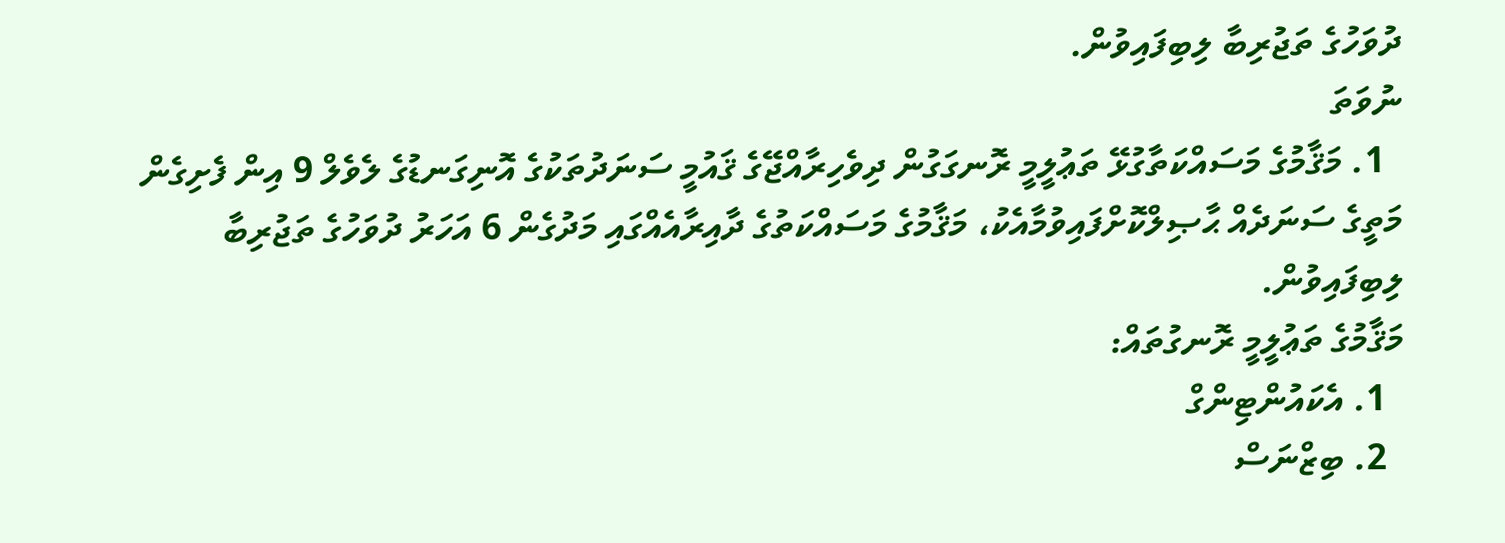ދުވަހުގެ ތަޖުރިބާ ލިބިފައިވުން.
ނުވަތަ
  1. މަޤާމުގެ މަސައްކަތާގުޅޭ ތަޢުލީމީ ރޮނގަގުން ދިވެހިރާއްޖޭގެ ޤައުމީ ސަނަދުތަކުގެ އޮނިގަނޑުގެ ލެވެލް 9 އިން ފެށިގެން މަތީގެ ސަނަދެއް ޙާޞިލްކޮށްފައިވުމާއެކު، މަޤާމުގެ މަސައްކަތުގެ ދާއިރާއެއްގައި މަދުގެން 6 އަހަރު ދުވަހުގެ ތަޖުރިބާ ލިބިފައިވުން.
މަޤާމުގެ ތަޢުލީމީ ރޮނގުތައް:
  1. އެކައުންޓިންގް
  2. ބިޒްނަސް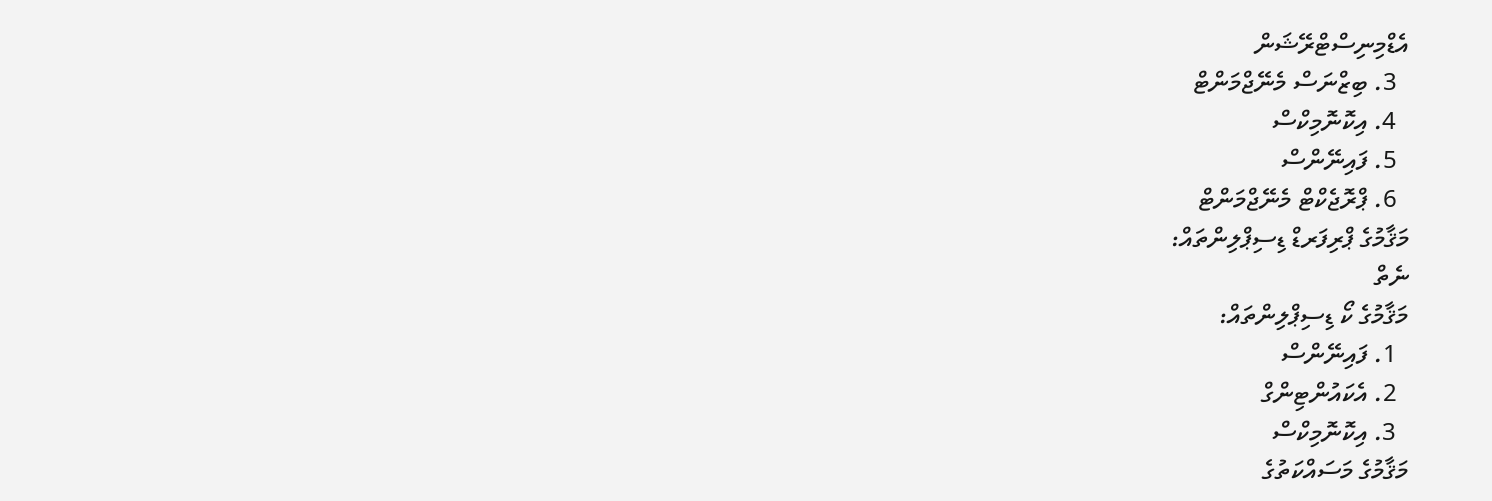އެޑްމިނިސްޓްރޭޝަން
  3. ބިޒްނަސް މެނޭޖްމަންޓް
  4. އިކޮނޮމިކްސް
  5. ފައިނޭންސް
  6. ޕްރޮޖެކްޓް މެނޭޖްމަންޓް
މަޤާމުގެ ޕްރިފަރޑް ޑިސިޕްލިންތައް:
ނެތް
މަޤާމުގެ ކޯ ޑިސިޕްލިންތައް:
  1. ފައިނޭންސް
  2. އެކައުންޓިންގް
  3. އިކޮނޮމިކްސް
މަޤާމުގެ މަސައްކަތުގެ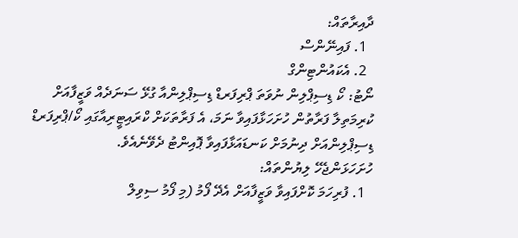ދާއިރާތައް:
  1. ފައިނޭންސް
  2. އެކައުންޓިންގް
ނޯޓު: ކޯ ޑިސިޕްލިން ނުވަތަ ޕްރިފަރޑް ޑިސިޕްލިންއާ ގުޅޭ ސަނަދެއް ވަޒީފާއަށް ކުރިމަތިލާ ފަރާތުން ހުށަހަޅާފައިވާ ނަމަ، އެ ފަރާތަކަށް ކްރައިޓީރިއާގައި ކޯ/ޕްރިފަރޑް ޑިސިޕްލިންއަށް ދިނުމަށް ކަނޑައަޅާފައިވާ ޕޮއިންޓު ދެވޭނެއެވެ.
ހުށަހަޅަންޖެހޭ ލިޔުންތައް:
  1. ފުރިހަމަ ކޮށްފައިވާ ވަޒީފާއަށް އެދޭ ފޯމު (މި ފޯމު ސިވިލް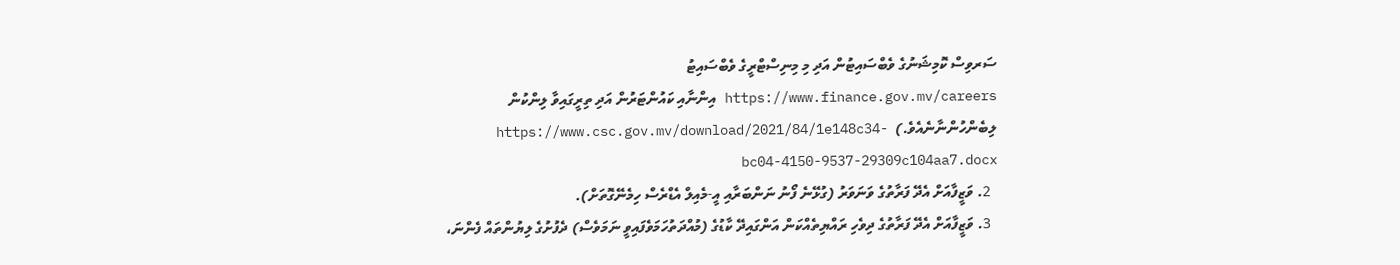ސަރވިސް ކޮމިޝަނުގެ ވެބްސައިޓުން އަދި މި މިނިސްޓްރީގެ ވެބްސައިޓު https://www.finance.gov.mv/careers އިންނާއި ކައުންޓަރުން އަދި ތިރީގައިވާ ލިންކުން ލިބެންހުންނާނެއެވެ.)  https://www.csc.gov.mv/download/2021/84/1e148c34-bc04-4150-9537-29309c104aa7.docx
  2. ވަޒީފާއަށް އެދޭ ފަރާތުގެ ވަނަވަރު (ގުޅޭނެ ފޯނު ނަންބަރާއި އީ-މެއިލް އެޑްރެސް ހިމެނޭގޮތަށް).
  3. ވަޒީފާއަށް އެދޭ ފަރާތުގެ ދިވެހި ރައްޔިތެއްކަން އަންގައިދޭ ކާޑުގެ (މުއްދަތުހަމަވެފައިވީ ނަމަވެސް) ދެފުށުގެ ލިޔުންތައް ފެންނަ،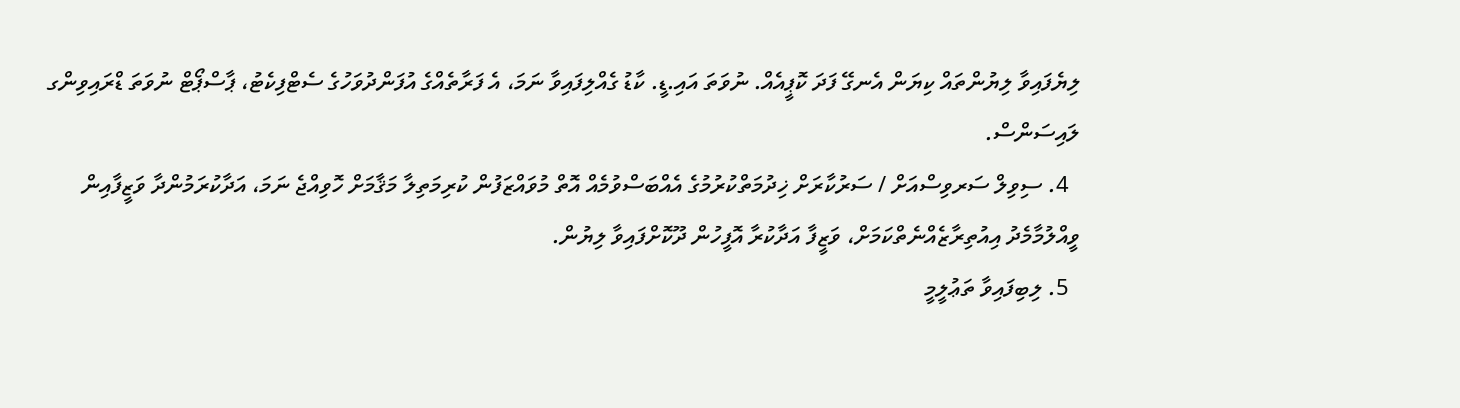ލިޔެފައިވާ ލިޔުންތައް ކިޔަން އެނގޭ ފަދަ ކޮޕީއެއް. ނުވަތަ އައި.ޑީ. ކާޑު ގެއްލިފައިވާ ނަމަ، އެ ފަރާތެއްގެ އުފަންދުވަހުގެ ސެޓްފިކެޓު، ޕާސްޕޯޓް ނުވަތަ ޑްރައިވިންގ ލައިސަންސް.
  4. ސިވިލް ސަރވިސްއަށް / ސަރުކާރަށް ޚިދުމަތްކުރުމުގެ އެއްބަސްވުމެއް އޮތް މުވައްޒަފުން ކުރިމަތިލާ މަޤާމަށް ހޮވިއްޖެ ނަމަ، އަދާކުރަމުންދާ ވަޒީފާއިން ވީއްލުމާމެދު އިއުތިރާޒެއްނެތްކަމަށް، ވަޒީފާ އަދާކުރާ އޮފީހުން ދޫކޮށްފައިވާ ލިޔުން.
  5. ލިބިފައިވާ ތަޢުލީމީ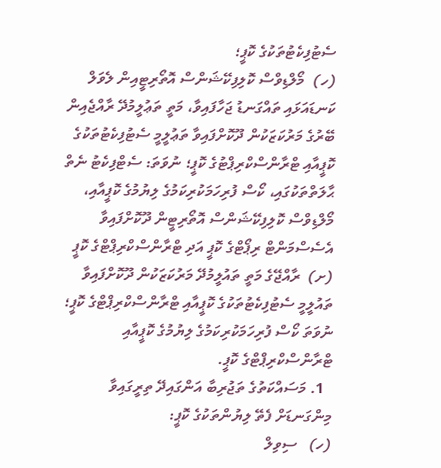ސެޓުފިކެޓުތަކުގެ ކޮޕީ؛
(ހ)  މޯލްޑިވްސް ކޮލިފިކޭޝަންސް އޮތޯރިޓީއިން ލެވަލް ކަނޑައަޅައި ތައްގަނޑު ޖަހާފައިވާ، މަތީ ތަޢުލީމުދޭ ރާއްޖެއިން ބޭރުގެ މަރުކަޒަކުން ދޫކޮށްފައިވާ ތަޢުލީމީ ސެޓުފިކެޓުތަކުގެ ކޮޕީއާއި ޓްރާންސްކްރިޕްޓުގެ ކޮޕީ؛ ނުވަތަ: ސެޓްފިކެޓު ނެތް ޙާލަތްތަކުގައި، ކޯސް ފުރިހަމަކުރިކަމުގެ ލިޔުމުގެ ކޮޕީއާއި، މޯލްޑިވްސް ކޮލިފިކޭޝަންސް އޮތޯރިޓީން ދޫކޮށްފައިވާ އެސެސްމަންޓް ރިޕޯޓްގެ ކޮޕީ އަދި ޓްރާންސްކްރިޕްޓްގެ ކޮޕީ
(ށ)  ރާއްޖޭގެ މަތީ ތައުލީމުދޭ މަރުކަޒަކުން ދޫކޮށްފައިވާ ތައުލީމީ ސެޓުފިކެޓުތަކުގެ ކޮޕީއާއި ޓްރާންސްކްރިޕްޓްގެ ކޮޕީ؛ ނުވަތަ ކޯސް ފުރިހަމަކުރިކަމުގެ ލިޔުމުގެ ކޮޕީއާއި ޓްރާންސްކްރިޕްޓްގެ ކޮޕީ.
  1. މަސައްކަތުގެ ތަޖުރިބާ އަންގައިދޭ ތިރީގައިވާ މިންގަނޑަށް ފެތޭ ލިޔުންތަކުގެ ކޮޕީ:
(ހ)   ސިވިލް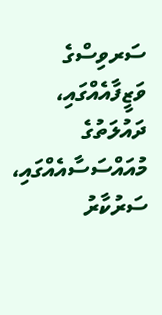ސަރވިސްގެ ވަޒީފާއެއްގައި، ދައުލަތުގެ މުއައްސަސާއެއްގައި، ސަރުކާރު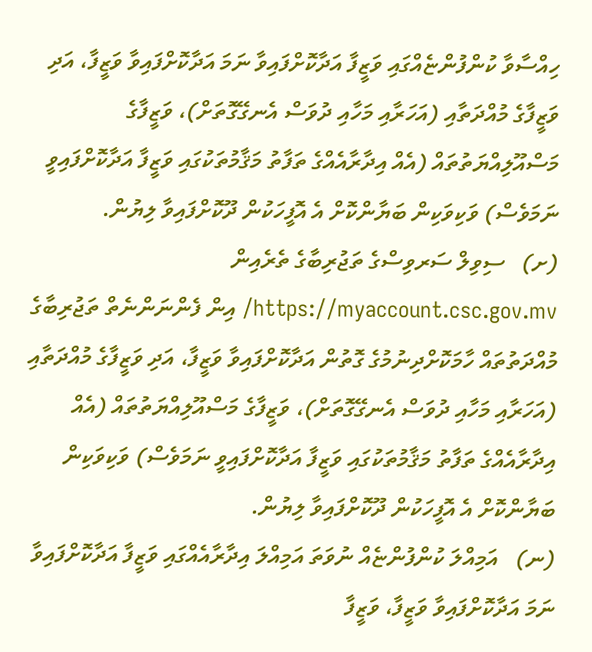ހިއްސާވާ ކުންފުންޏެއްގައި ވަޒީފާ އަދާކޮށްފައިވާ ނަމަ އަދާކޮށްފައިވާ ވަޒީފާ، އަދި ވަޒީފާގެ މުއްދަތާއި (އަހަރާއި މަހާއި ދުވަސް އެނގޭގޮތަށް)، ވަޒީފާގެ މަސްއޫލިއްޔަތުތައް (އެއް އިދާރާއެއްގެ ތަފާތު މަޤާމުތަކުގައި ވަޒީފާ އަދާކޮށްފައިވީ ނަމަވެސް) ވަކިވަކިން ބަޔާންކޮށް އެ އޮފީހަކުން ދޫކޮށްފައިވާ ލިޔުން.
(ށ)   ސިވިލް ސަރވިސްގެ ތަޖުރިބާގެ ތެރެއިން https://myaccount.csc.gov.mv/ އިން ފެންނަންނެތް ތަޖުރިބާގެ މުއްދަތުތައް ހާމަކޮށްދިނުމުގެ ގޮތުން އަދާކޮށްފައިވާ ވަޒީފާ، އަދި ވަޒީފާގެ މުއްދަތާއި (އަހަރާއި މަހާއި ދުވަސް އެނގޭގޮތަށް)، ވަޒީފާގެ މަސްއޫލިއްޔަތުތައް (އެއް އިދާރާއެއްގެ ތަފާތު މަޤާމުތަކުގައި ވަޒީފާ އަދާކޮށްފައިވީ ނަމަވެސް) ވަކިވަކިން ބަޔާންކޮށް އެ އޮފީހަކުން ދޫކޮށްފައިވާ ލިޔުން.
(ނ)   އަމިއްލަ ކުންފުންޏެއް ނުވަތަ އަމިއްލަ އިދާރާއެއްގައި ވަޒީފާ އަދާކޮށްފައިވާ ނަމަ އަދާކޮށްފައިވާ ވަޒީފާ، ވަޒީފާ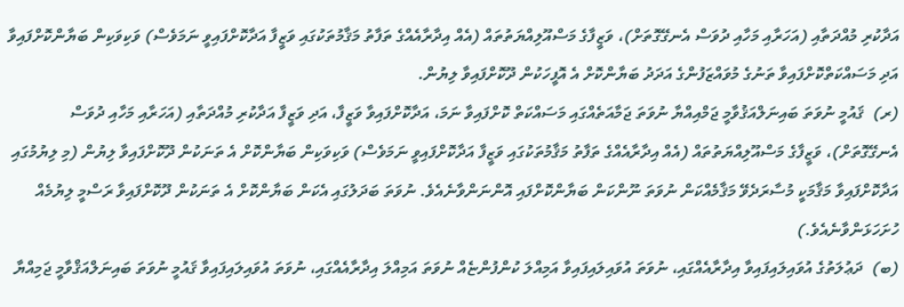އަދާކުރި މުއްދަތާއި (އަހަރާއި މަހާއި ދުވަސް އެނގޭގޮތަށް)، ވަޒީފާގެ މަސްއޫލިއްޔަތުތައް (އެއް އިދާރާއެއްގެ ތަފާތު މަޤާމުތަކުގައި ވަޒީފާ އަދާކޮށްފައިވީ ނަމަވެސް) ވަކިވަކިން ބަޔާންކޮށްފައިވާ އަދި މަސައްކަތްކޮށްފައިވާ ތަނުގެ މުވައްޒަފުންގެ އަދަދު ބަޔާންކޮށް އެ އޮފީހަކުން ދޫކޮށްފައިވާ ލިޔުން.
(ރ)  ޤައުމީ ނުވަތަ ބައިނަލްއަޤުވާމީ ޖަމްއިއްޔާ ނުވަތަ ޖަމާއަތެއްގައި މަސައްކަތް ކޮށްފައިވާ ނަމަ، އަދާކޮށްފައިވާ ވަޒީފާ، އަދި ވަޒީފާ އަދާކުރި މުއްދަތާއި (އަހަރާއި މަހާއި ދުވަސް އެނގޭގޮތަށް)، ވަޒީފާގެ މަސްއޫލިއްޔަތުތައް (އެއް އިދާރާއެއްގެ ތަފާތު މަޤާމުތަކުގައި ވަޒީފާ އަދާކޮށްފައިވީ ނަމަވެސް) ވަކިވަކިން ބަޔާންކޮށް އެ ތަނަކުން ދޫކޮށްފައިވާ ލިޔުން (މި ލިޔުމުގައި އަދާކޮށްފައިވާ މަޤާމަކީ މުސާރަދެވޭ މަޤާމެއްކަން ނުވަތަ ނޫންކަން ބަޔާންކޮށްފައި އޮންނަންވާނެއެވެ. ނުވަތަ ބަދަލުގައި އެކަން ބަޔާންކޮށް އެ ތަނަކުން ދޫކޮށްފައިވާ ރަސްމީ ލިޔުމެއް ހުށަހަޅަންވާނެއެވެ.)
(ބ)  ދަޢުލަތުގެ އުވައިލައިފައިވާ އިދާރާއެއްގައި، ނުވަތަ އުވައިލައިފައިވާ އަމިއްލަ ކުންފުންޏެއް ނުވަތަ އަމިއްލަ އިދާރާއެއްގައި، ނުވަތަ އުވައިލައިފައިވާ ޤައުމީ ނުވަތަ ބައިނަލްއަޤްވާމީ ޖަމިއްޔާ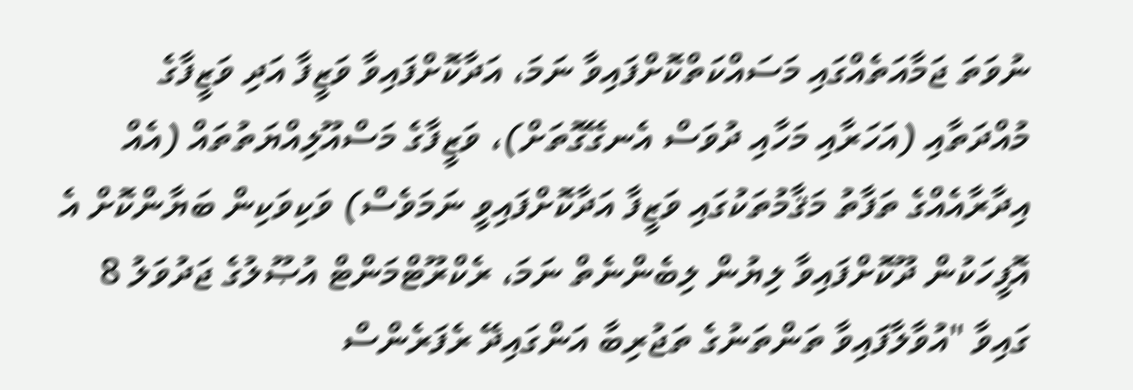ނުވަތަ ޖަމާއަތެއްގައި މަސައްކަތްކޮށްފައިވާ ނަމަ، އަދާކޮށްފައިވާ ވަޒީފާ އަދި ވަޒީފާގެ މުއްދަތާއި (އަހަރާއި މަހާއި ދުވަސް އެނގޭގޮތަށް)، ވަޒީފާގެ މަސްއޫލިއްޔަތުތައް (އެއް އިދާރާއެއްގެ ތަފާތު މަޤާމުތަކުގައި ވަޒީފާ އަދާކޮށްފައިވީ ނަމަވެސް) ވަކިވަކިން ބަޔާންކޮށް އެ އޮފީހަކުން ދޫކޮށްފައިވާ ލިޔުން ލިބެންނެތް ނަމަ، ރެކްރޫޓްމަންޓް އުޞޫލުގެ ޖަދުވަލު 8 ގައިވާ "އުވާލާފައިވާ ތަންތަނުގެ ތަޖުރިބާ އަންގައިދޭ ރެފަރެންސް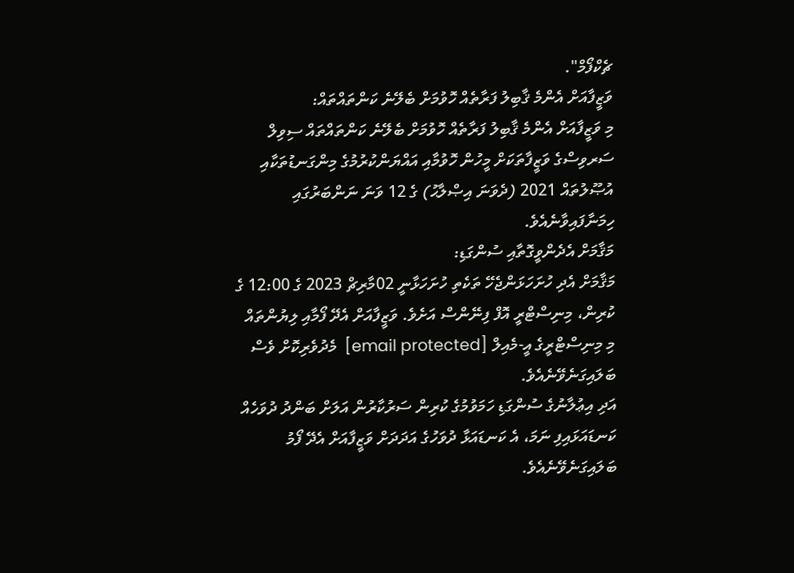ޗެކްފޯމް".
ވަޒީފާއަށް އެންމެ ޤާބިލު ފަރާތެއް ހޮވުމަށް ބެލޭނެ ކަންތައްތައް:
މި ވަޒީފާއަށް އެންމެ ޤާބިލު ފަރާތެއް ހޮވުމަށް ބެލޭނެ ކަންތައްތައް ސިވިލް ސަރވިސްގެ ވަޒީފާތަކަށް މީހުން ހޮވުމާއި އައްޔަންކުރުމުގެ މިންގަނޑުތަކާއި އުޞޫލުތައް 2021 (ދެވަނަ އިޞްލާޙު) ގެ 12 ވަނަ ނަންބަރުގައި ހިމަނާފައިވާނެއެވެ.
މަޤާމަށް އެދެންވީގޮތާއި ސުންގަޑި:
މަޤާމަށް އެދި ހުށަހަޅަންޖެހޭ ތަކެތި ހުށަހަޅާނީ 02މާރިޗް 2023 ގެ 12:00 ގެ ކުރިން، މިނިސްޓްރީ އޮފް ފިނޭންސް އަށެވެ. ވަޒީފާއަށް އެދޭ ފޯމާއި ލިޔުންތައް މި މިނިސްޓްރީގެ އީ-މެއިލް [email protected]  މެދުވެރިކޮށް ވެސް ބަލައިގަނެވޭނެއެވެ.
އަދި އިޢުލާނުގެ ސުންގަޑި ހަމަވުމުގެ ކުރިން ސަރުކާރުން އަލަށް ބަންދު ދުވަހެއް ކަނޑައަޅައިފި ނަމަ، އެ ކަނޑައަޅާ ދުވަހުގެ އަދަދަށް ވަޒީފާއަށް އެދޭ ފޯމު ބަލައިގަނެވޭނެއެވެ.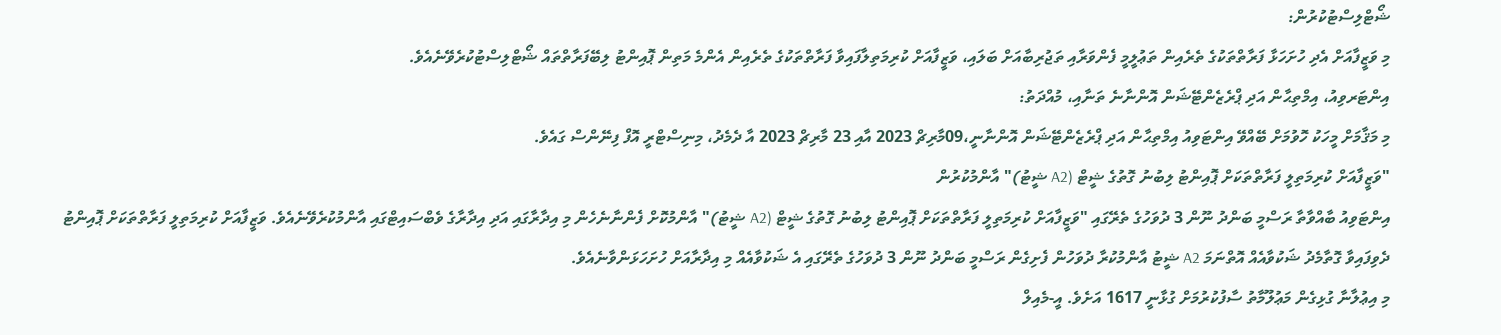ޝޯޓްލިސްޓުކުރުން:
މި ވަޒީފާއަށް އެދި ހުށަހަޅާ ފަރާތްތަކުގެ ތެރެއިން ތަޢުލީމީ ފެންވަރާއި ތަޖުރިބާއަށް ބަލައި، ވަޒީފާއަށް ކުރިމަތިލާފައިވާ ފަރާތްތަކުގެ ތެރެއިން އެންމެ މަތިން ޕޮއިންޓު ލިބޭފަރާތްތައް ޝޯޓްލިސްޓުކުރެވޭނެއެވެ.
އިންޓަރވިއު، އިމްތިޙާން އަދި ޕްރެޒެންޓޭޝަން އޮންނާނެ ތަނާއި، މުއްދަތު:
މި މަޤާމަށް މީހަކު ހޮވުމަށް ބޭއްވޭ އިންޓަވިއު އިމްތިޙާން އަދި ޕްރެޒެންޓޭޝަން އޮންނާނީ،09މާރިޗް 2023 އާއި 23 މާރިޗް 2023 އާ ދެމެދު، މިނިސްޓްރީ އޮފް ފިނޭންސް ގައެވެ.
"ވަޒީފާއަށް ކުރިމަތިލީ ފަރާތްތަކަށް ޕޮއިންޓު ލިބުނު ގޮތުގެ ޝީޓް (A2 ޝީޓު)" އާންމުކުރުން
އިންޓަވިއު ބާއްވާތާ ރަސްމީ ބަންދު ނޫން 3 ދުވަހުގެ ތެރޭގައި "ވަޒީފާއަށް ކުރިމަތިލީ ފަރާތްތަކަށް ޕޮއިންޓު ލިބުނު ގޮތުގެ ޝީޓް (A2 ޝީޓު)" އާންމުކޮށް ފެންނާނެހެން މި އިދާރާގައި އަދި އިދާރާގެ ވެބްސައިޓްގައި އާންމުކުރެވޭނެއެވެ. ވަޒީފާއަށް ކުރިމަތިލީ ފަރާތްތަކަށް ޕޮއިންޓު ދެވިފައިވާ ގޮތާމެދު ޝަކުވާއެއް އޮތްނަމަ A2 ޝީޓު އާންމުކުރާ ދުވަހުން ފެށިގެން ރަސްމީ ބަންދު ނޫން 3 ދުވަހުގެ ތެރޭގައި އެ ޝަކުވާއެއް މި އިދާރާއަށް ހުށަހަޅަންވާނެއެވެ.
މި އިޢުލާނާ ގުޅިގެން މަޢުލޫމާތު ސާފުކުރުމަށް ގުޅާނީ 1617 އަށެވެ. އީ-މެއިލް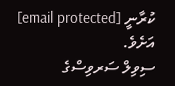ކުރާނީ [email protected]  އަށެވެ.
ސިވިލް ސަރވިސްގެ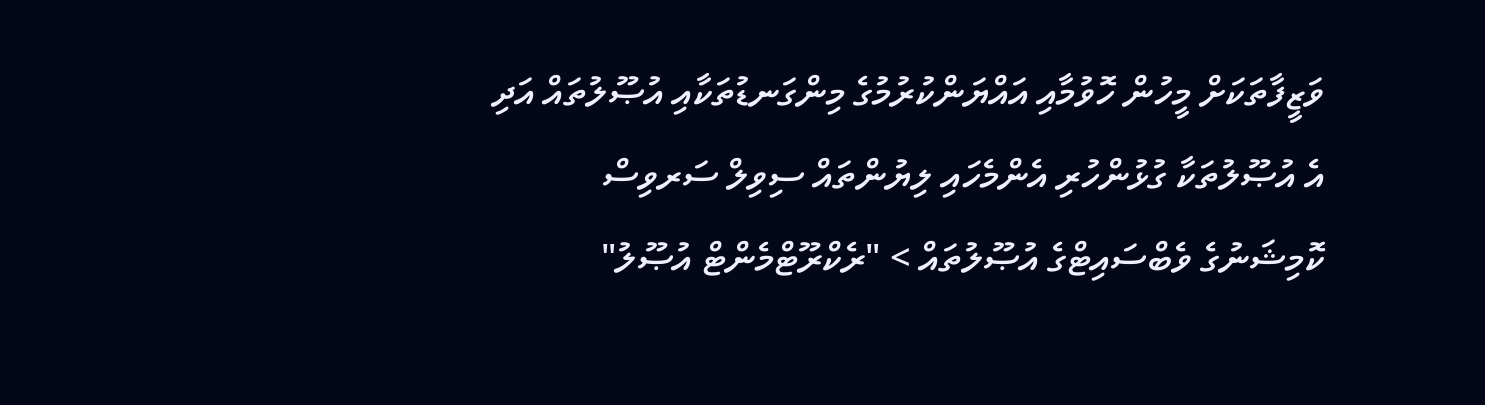ވަޒީފާތަކަށް މީހުން ހޮވުމާއި އައްޔަންކުރުމުގެ މިންގަނޑުތަކާއި އުޞޫލުތައް އަދި އެ އުޞޫލުތަކާ ގުޅުންހުރި އެންމެހައި ލިޔުންތައް ސިވިލް ސަރވިސް ކޮމިޝަނުގެ ވެބްސައިޓްގެ އުޞޫލުތައް > "ރެކްރޫޓްމެންޓް އުޞޫލު"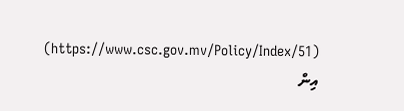(https://www.csc.gov.mv/Policy/Index/51) އިން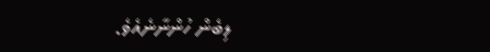ލިބެން ހުންނާނެއެވެ.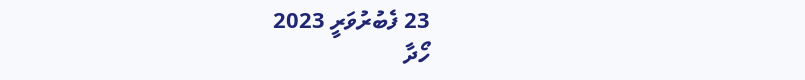23 ފެބުރުވަރީ 2023
ހޯދާ